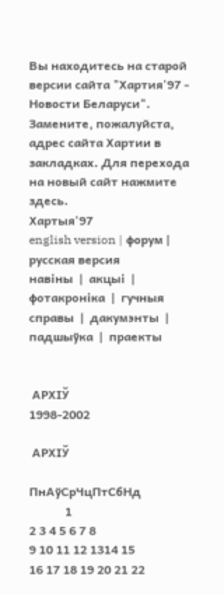Вы находитесь на старой версии сайта "Хартия'97 - Новости Беларуси". Замените, пожалуйста, адрес сайта Хартии в закладках. Для перехода на новый сайт нажмите здесь.
Хартыя'97
english version | форум | русская версия
навiны  |  акцыi  |  фотакронiка  |  гучныя справы  |  дакумэнты  |  падшыўка  |  праекты


 АРХIЎ
1998-2002

 АРХIЎ

ПнАўСрЧцПтСбНд
            1
2 3 4 5 6 7 8
9 10 11 12 1314 15
16 17 18 19 20 21 22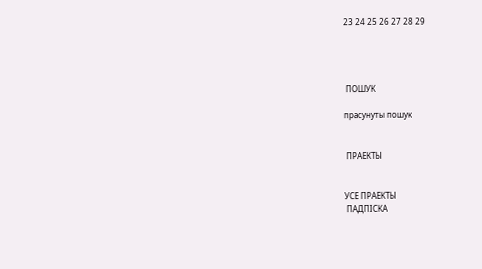23 24 25 26 27 28 29




 ПОШУК

прасунуты пошук


 ПРАЕКТЫ


УСЕ ПРАЕКТЫ
 ПАДПIСКА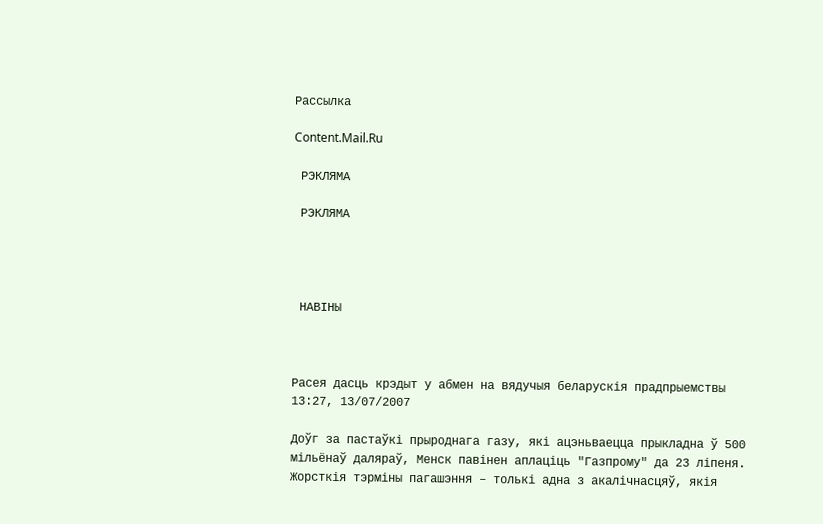Рассылка

Content.Mail.Ru

 РЭКЛЯМА

 РЭКЛЯМА




 НАВIНЫ



Расея дасць крэдыт у абмен на вядучыя беларускія прадпрыемствы
13:27, 13/07/2007

Доўг за пастаўкі прыроднага газу, які ацэньваецца прыкладна ў 500 мільёнаў даляраў, Менск павінен аплаціць "Газпрому" да 23 ліпеня. Жорсткія тэрміны пагашэння – толькі адна з акалічнасцяў, якія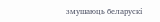змушаюць беларускі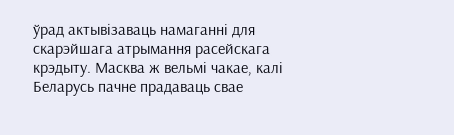ўрад актывізаваць намаганні для скарэйшага атрымання расейскага крэдыту. Масква ж вельмі чакае, калі Беларусь пачне прадаваць свае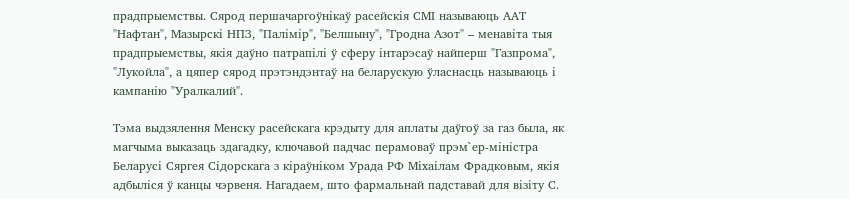прадпрыемствы. Сярод першачаргоўнікаў расейскія СМІ называюць ААТ "Нафтан", Мазырскі НПЗ, "Палімір", "Белшыну", "Гродна Азот" – менавіта тыя прадпрыемствы, якія даўно патрапілі ў сферу інтарэсаў найперш "Газпрома", "Лукойла", а цяпер сярод прэтэндэнтаў на беларускую ўласнасць называюць і кампанію "Уралкалий".

Тэма выдзялення Менску расейскага крэдыту для аплаты даўгоў за газ была, як магчыма выказаць здагадку, ключавой падчас перамоваў прэм`ер-міністра Беларусі Сяргея Сідорскага з кіраўніком Урада РФ Міхаілам Фрадковым, якія адбыліся ў канцы чэрвеня. Нагадаем, што фармальнай падставай для візіту С.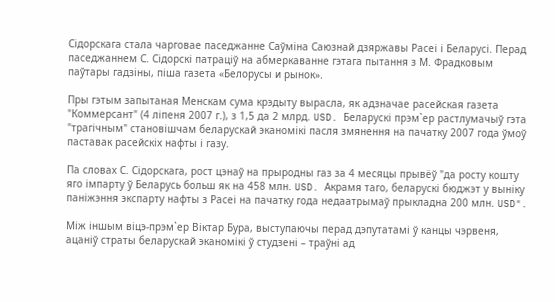Сідорскага стала чарговае паседжанне Саўміна Саюзнай дзяржавы Расеі і Беларусі. Перад паседжаннем С. Сідорскі патраціў на абмеркаванне гэтага пытання з М. Фрадковым паўтары гадзіны, піша газета «Белорусы и рынок».

Пры гэтым запытаная Менскам сума крэдыту вырасла, як адзначае расейская газета "Коммерсант" (4 ліпеня 2007 г.), з 1,5 да 2 млрд. USD. Беларускі прэм`ер растлумачыў гэта "трагічным" становішчам беларускай эканомікі пасля змянення на пачатку 2007 года ўмоў паставак расейскіх нафты і газу.

Па словах С. Сідорскага, рост цэнаў на прыродны газ за 4 месяцы прывёў "да росту кошту яго імпарту ў Беларусь больш як на 458 млн. USD. Акрамя таго, беларускі бюджэт у выніку паніжэння экспарту нафты з Расеі на пачатку года недаатрымаў прыкладна 200 млн. USD".

Між іншым віцэ-прэм`ер Віктар Бура, выступаючы перад дэпутатамі ў канцы чэрвеня, ацаніў страты беларускай эканомікі ў студзені – траўні ад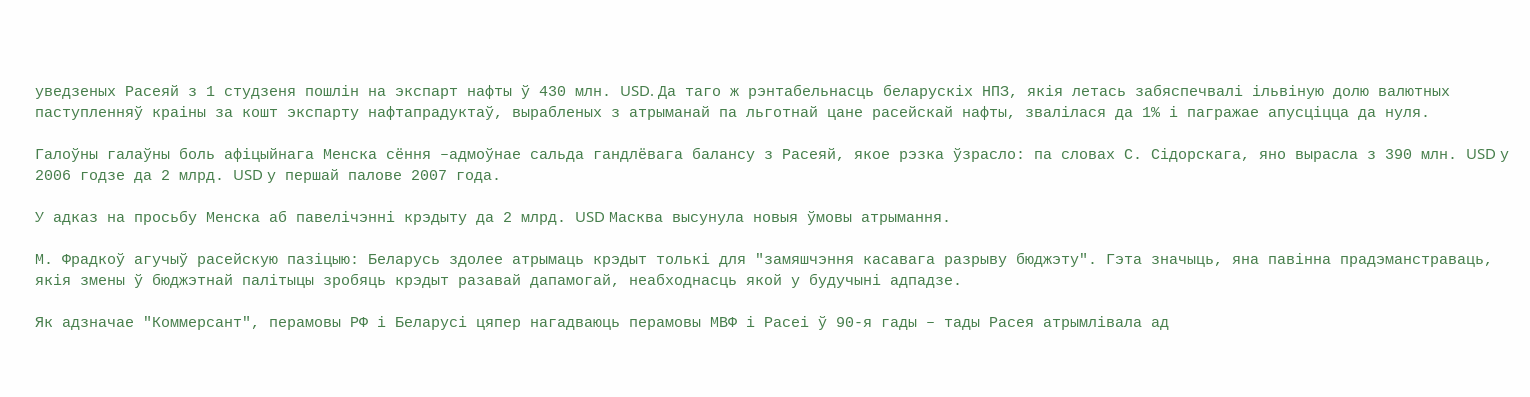уведзеных Расеяй з 1 студзеня пошлін на экспарт нафты ў 430 млн. USD. Да таго ж рэнтабельнасць беларускіх НПЗ, якія летась забяспечвалі ільвіную долю валютных паступленняў краіны за кошт экспарту нафтапрадуктаў, вырабленых з атрыманай па льготнай цане расейскай нафты, звалілася да 1% і пагражае апусціцца да нуля.

Галоўны галаўны боль афіцыйнага Менска сёння –адмоўнае сальда гандлёвага балансу з Расеяй, якое рэзка ўзрасло: па словах С. Сідорскага, яно вырасла з 390 млн. USD у 2006 годзе да 2 млрд. USD у першай палове 2007 года.

У адказ на просьбу Менска аб павелічэнні крэдыту да 2 млрд. USD Масква высунула новыя ўмовы атрымання.

М. Фрадкоў агучыў расейскую пазіцыю: Беларусь здолее атрымаць крэдыт толькі для "замяшчэння касавага разрыву бюджэту". Гэта значыць, яна павінна прадэманстраваць, якія змены ў бюджэтнай палітыцы зробяць крэдыт разавай дапамогай, неабходнасць якой у будучыні адпадзе.

Як адзначае "Коммерсант", перамовы РФ і Беларусі цяпер нагадваюць перамовы МВФ і Расеі ў 90-я гады – тады Расея атрымлівала ад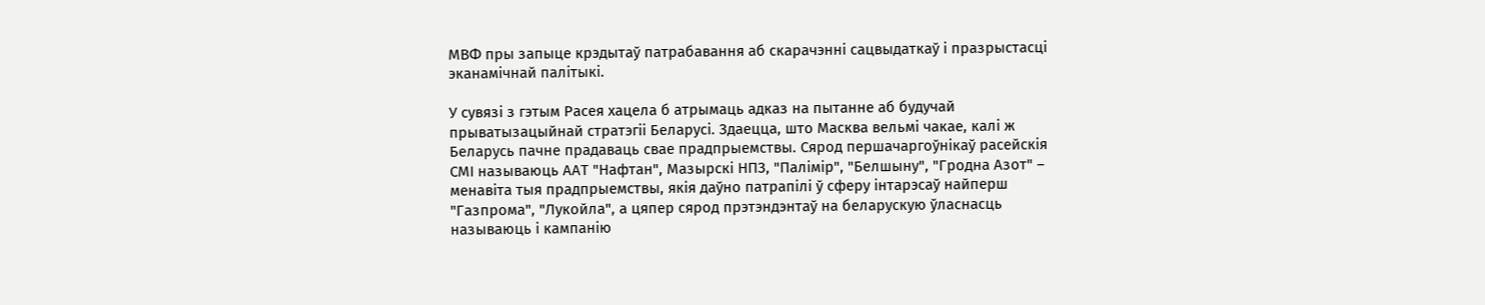МВФ пры запыце крэдытаў патрабавання аб скарачэнні сацвыдаткаў і празрыстасці эканамічнай палітыкі.

У сувязі з гэтым Расея хацела б атрымаць адказ на пытанне аб будучай прыватызацыйнай стратэгіі Беларусі. Здаецца, што Масква вельмі чакае, калі ж Беларусь пачне прадаваць свае прадпрыемствы. Сярод першачаргоўнікаў расейскія СМІ называюць ААТ "Нафтан", Мазырскі НПЗ, "Палімір", "Белшыну", "Гродна Азот" – менавіта тыя прадпрыемствы, якія даўно патрапілі ў сферу інтарэсаў найперш "Газпрома", "Лукойла", а цяпер сярод прэтэндэнтаў на беларускую ўласнасць называюць і кампанію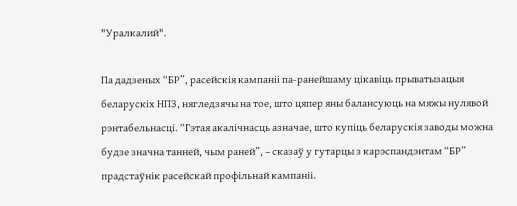"Уралкалий".

Па дадзеных “БР”, расейскія кампаніі па-ранейшаму цікавіць прыватызацыя беларускіх НПЗ, нягледзячы на тое, што цяпер яны балансуюць на мяжы нулявой рэнтабельнасці. “Гэтая акалічнасць азначае, што купіць беларускія заводы можна будзе значна танней, чым раней”, – сказаў у гутарцы з карэспандэнтам “БР” прадстаўнік расейскай профільнай кампаніі.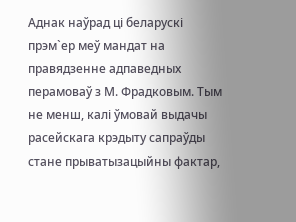Аднак наўрад ці беларускі прэм`ер меў мандат на правядзенне адпаведных перамоваў з М. Фрадковым. Тым не менш, калі ўмовай выдачы расейскага крэдыту сапраўды стане прыватызацыйны фактар,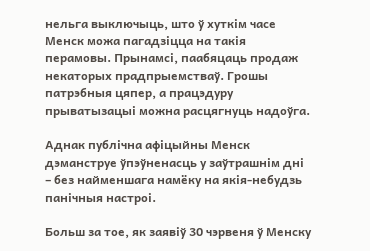нельга выключыць, што ў хуткім часе Менск можа пагадзіцца на такія перамовы. Прынамсі, паабяцаць продаж некаторых прадпрыемстваў. Грошы патрэбныя цяпер, а працэдуру прыватызацыі можна расцягнуць надоўга.

Аднак публічна афіцыйны Менск дэманструе ўпэўненасць у заўтрашнім дні – без найменшага намёку на якія-небудзь панічныя настроі.

Больш за тое, як заявіў 30 чэрвеня ў Менску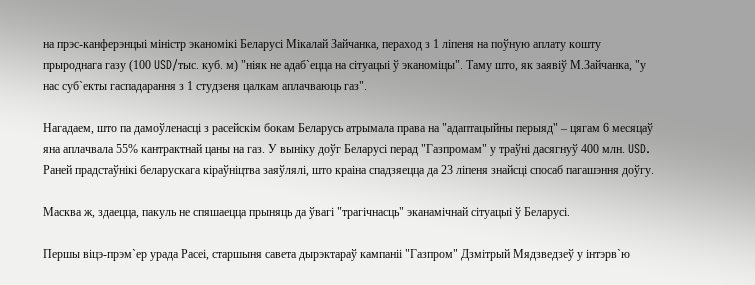на прэс-канферэнцыі міністр эканомікі Беларусі Мікалай Зайчанка, пераход з 1 ліпеня на поўную аплату кошту прыроднага газу (100 USD/тыс. куб. м) "ніяк не адаб`ецца на сітуацыі ў эканоміцы". Таму што, як заявіў М.Зайчанка, "у нас суб`екты гаспадарання з 1 студзеня цалкам аплачваюць газ".

Нагадаем, што па дамоўленасці з расейскім бокам Беларусь атрымала права на "адаптацыйны перыяд" – цягам 6 месяцаў яна аплачвала 55% кантрактнай цаны на газ. У выніку доўг Беларусі перад "Газпромам" у траўні дасягнуў 400 млн. USD. Раней прадстаўнікі беларускага кіраўніцтва заяўлялі, што краіна спадзяецца да 23 ліпеня знайсці спосаб пагашэння доўгу.

Масква ж, здаецца, пакуль не спяшаецца прыняць да ўвагі "трагічнасць" эканамічнай сітуацыі ў Беларусі.

Першы віцэ-прэм`ер урада Расеі, старшыня савета дырэктараў кампаніі "Газпром" Дзмітрый Мядзведзеў у інтэрв`ю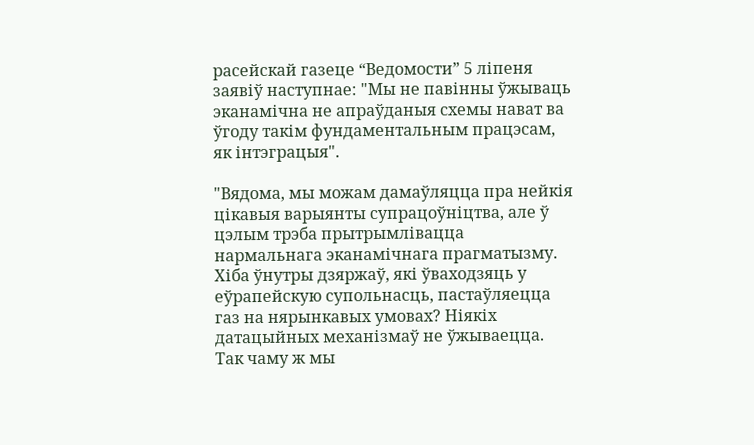расейскай газеце “Ведомости” 5 ліпеня заявіў наступнае: "Мы не павінны ўжываць эканамічна не апраўданыя схемы нават ва ўгоду такім фундаментальным працэсам, як інтэграцыя".

"Вядома, мы можам дамаўляцца пра нейкія цікавыя варыянты супрацоўніцтва, але ў цэлым трэба прытрымлівацца нармальнага эканамічнага прагматызму. Хіба ўнутры дзяржаў, які ўваходзяць у еўрапейскую супольнасць, пастаўляецца газ на нярынкавых умовах? Ніякіх датацыйных механізмаў не ўжываецца. Так чаму ж мы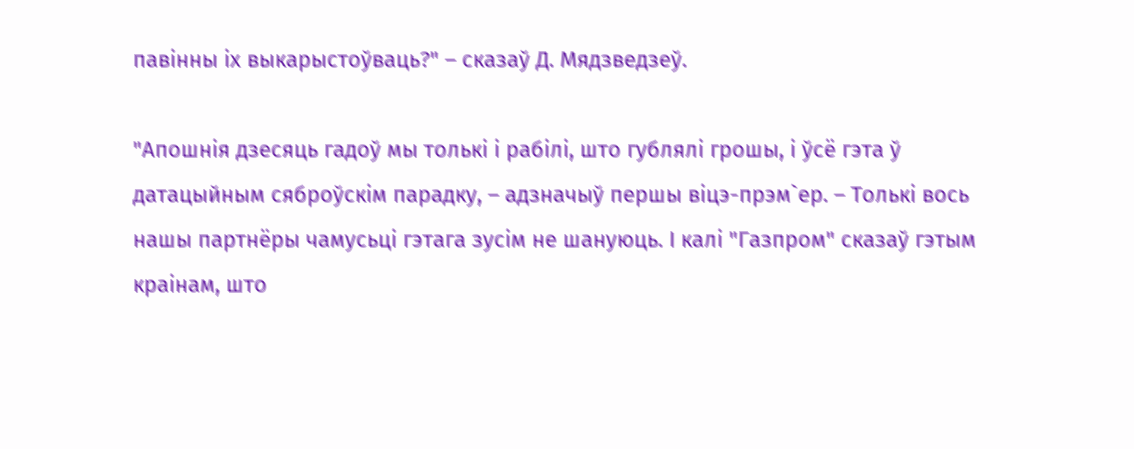павінны іх выкарыстоўваць?" – сказаў Д. Мядзведзеў.

"Апошнія дзесяць гадоў мы толькі і рабілі, што гублялі грошы, і ўсё гэта ў датацыйным сяброўскім парадку, – адзначыў першы віцэ-прэм`ер. – Толькі вось нашы партнёры чамусьці гэтага зусім не шануюць. І калі "Газпром" сказаў гэтым краінам, што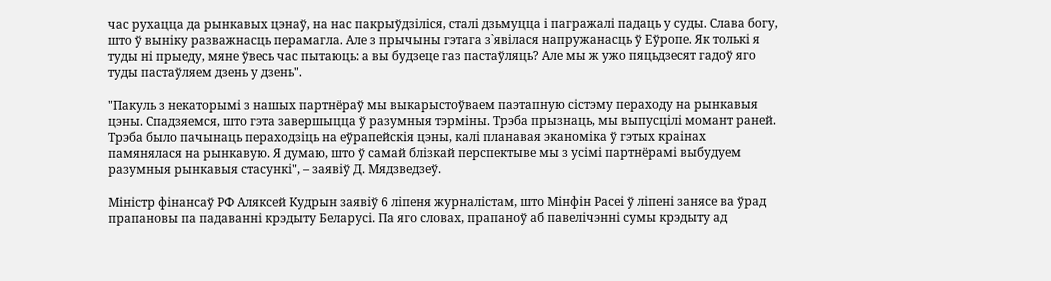час рухацца да рынкавых цэнаў, на нас пакрыўдзіліся, сталі дзьмуцца і пагражалі падаць у суды. Слава богу, што ў выніку разважнасць перамагла. Але з прычыны гэтага з`явілася напружанасць ў Еўропе. Як толькі я туды ні прыеду, мяне ўвесь час пытаюць: а вы будзеце газ пастаўляць? Але мы ж ужо пяцьдзесят гадоў яго туды пастаўляем дзень у дзень".

"Пакуль з некаторымі з нашых партнёраў мы выкарыстоўваем паэтапную сістэму пераходу на рынкавыя цэны. Спадзяемся, што гэта завершыцца ў разумныя тэрміны. Трэба прызнаць, мы выпусцілі момант раней. Трэба было пачынаць пераходзіць на еўрапейскія цэны, калі планавая эканоміка ў гэтых краінах памянялася на рынкавую. Я думаю, што ў самай блізкай перспектыве мы з усімі партнёрамі выбудуем разумныя рынкавыя стасункі", – заявіў Д. Мядзведзеў.

Міністр фінансаў РФ Аляксей Кудрын заявіў 6 ліпеня журналістам, што Мінфін Расеі ў ліпені занясе ва ўрад прапановы па падаванні крэдыту Беларусі. Па яго словах, прапаноў аб павелічэнні сумы крэдыту ад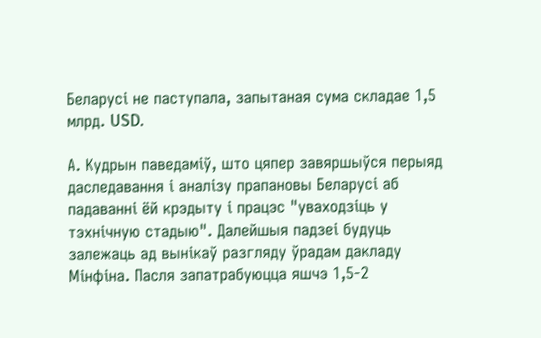Беларусі не паступала, запытаная сума складае 1,5 млрд. USD.

А. Кудрын паведаміў, што цяпер завяршыўся перыяд даследавання і аналізу прапановы Беларусі аб падаванні ёй крэдыту і працэс "уваходзіць у тэхнічную стадыю". Далейшыя падзеі будуць залежаць ад вынікаў разгляду ўрадам дакладу Мінфіна. Пасля запатрабуюцца яшчэ 1,5-2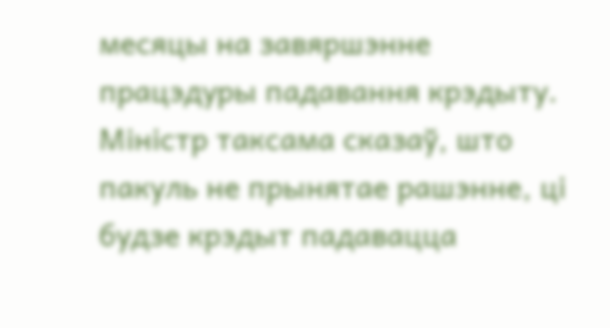месяцы на завяршэнне працэдуры падавання крэдыту. Міністр таксама сказаў, што пакуль не прынятае рашэнне, ці будзе крэдыт падавацца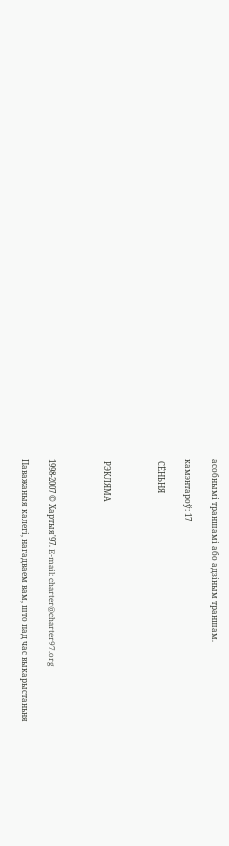асобнымі траншамі або адзіным траншам.

камэнтароў: 17

 СЁНЬНЯ



 РЭКЛЯМА



1998-2007 © Хартыя'97. E-mail: charter@charter97.org

Паважаныя кaлегi, нагадваем вам, што пад час выкарыстаньня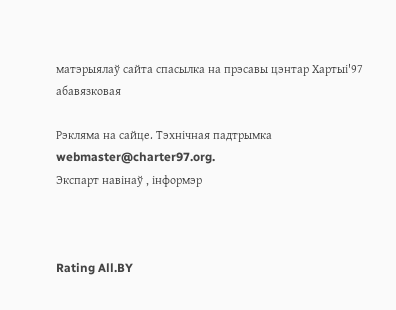матэрыялаў сайта спасылка на прэсавы цэнтар Хартыi'97 абавязковая

Рэкляма на сайце. Тэхнічная падтрымка webmaster@charter97.org.
Экспарт навiнаў , iнформэр



Rating All.BY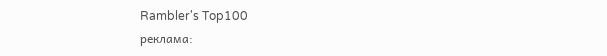Rambler's Top100
реклама: